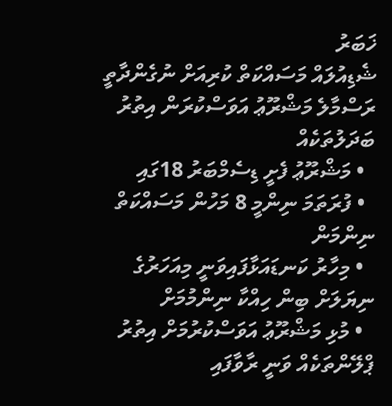ޚަބަރު
ޝެޑިއުލައް މަސައްކަތް ކުރިއަށް ނުގެންދާތީ ރަސްމާލެ މަޝްރޫޢު އަވަސްކުރަން އިތުރު ބަދަލުތަކެއް
  • މަޝްރޫޢު ފެށީ ޑިސެމްބަރު 18ގައި
  • ފުރަތަމަ ނިންމީ 8 މަހުން މަސައްކަތް ނިންމަން
  • މިހާރު ކަނޑައަޅާފައިވަނީ މިއަހަރުގެ ނިޔަލަށް ބިން ހިއްކާ ނިންމުމަށް
  • މުޅި މަޝްރޫޢު އަވަސްކުރުމަށް އިތުރު ޕްލޭންތަކެއް ވަނީ ރާވާފައި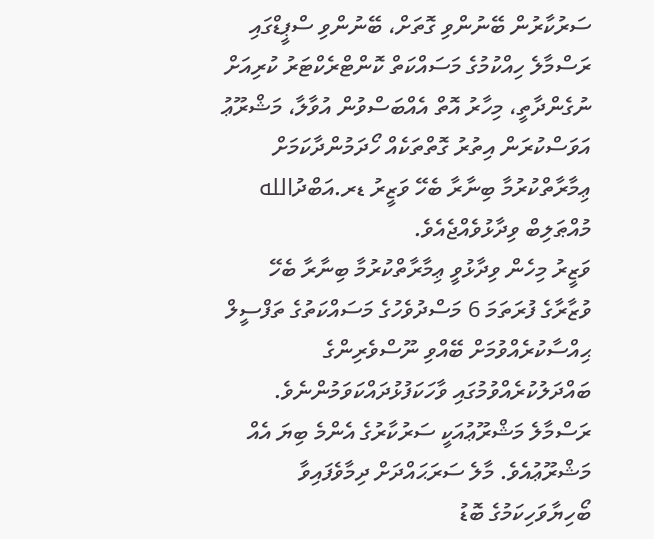ސަރުކާރުން ބޭނުންވި ގޮތަށް، ބޭނުންވި ސްޕީޑްގައި ރަސްމާލެ ހިއްކުމުގެ މަސައްކަތް ކޮންޓްރެކްޓަރު ކުރިއަށް ނުގެންދާތީ، މިހާރު އޮތް އެއްބަސްވުން އުވާލާ، މަޝްރޫޢު އަވަސްކުރަން އިތުރު ގޮތްތަކެއް ހޯދަމުންދާކަމަށް ޢިމާރާތްކުރުމާ ބިނާރާ ބެހޭ ވަޒީރު ޑރ.އަބްދުالله މުއްޠަލިބް ވިދާޅުވެއްޖެއެވެ.
ވަޒީރު މިހެން ވިދާޅުވީ ޢިމާރާތްކުރުމާ ބިނާރާ ބެހޭ ވުޒާރާގެ ފުރަތަމަ 6 މަސްދުވެހުގެ މަސައްކަތުގެ ތަފްސީލް ޙިއްސާކުރެއްވުމަށް ބޭއްވި ނޫސްވެރިންގެ ބައްދަލުކުރެއްވުމުގައި ވާހަކަފުޅުދައްކަވަމުންނެވެ.
ރަސްމާލެ މަޝްރޫޢުއަކީ ސަރުކާރުގެ އެންމެ ބިޔަ އެއް މަޝްރޫޢުއެވެ. މާލެ ސަރަޙައްދަށް ދިމާވެފައިވާ ބޯހިޔާވަހިކަމުގެ ބޮޑު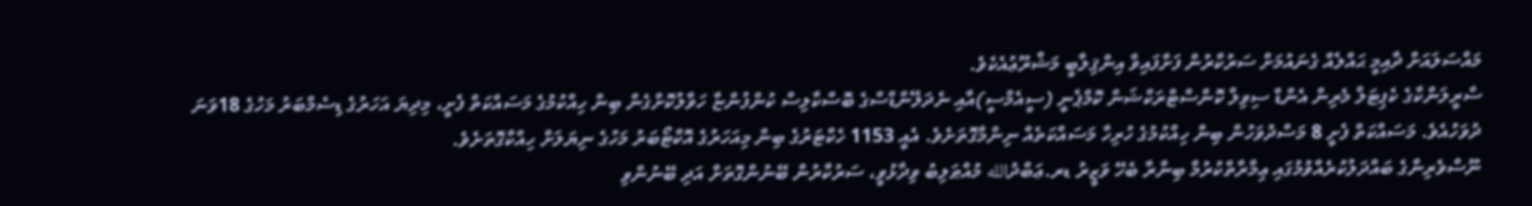މައްސަލައަށް ދާއިމީ ޙައްލެއް ގެނައުމަށް ސަރުކާރުން ފަށާފައިވާ އިންޤިލާބީ މަޝްރޫޢުއެކެވެ.
ސްރީލަންކާގެ ކެޕިޓަލް މެރިން އެންޑް ސިވިލް ކޮންސްޓްރަކްޝަން ކޮމްޕެނީ (ސީއެމްސީ)އާއި ނެދަލޭންޑްސްގެ ބޮސްކާލިސް ކުންފުންޏާ ހަވާލުކޮށްގެން ބިން ހިއްކުމުގެ މަސައްކަތް ފެށީ، މިދިޔަ އަހަރުގެ ޑިސެމްބަރު މަހުގެ 18ވަނަ ދުވަހުއެވެ. މަސައްކަތް ފެށީ 8 މަސްދުވަހުން ބިން ހިއްކުމުގެ ހުރިހާ މަސައްކަތެއް ނިންމާގޮތަށެވެ. އެއީ 1153 ހެކްޓަރުގެ ބިން މިއަހަރުގެ އޮކްޓޯބަރު މަހުގެ ނިޔަލަށް ހިއްކާގޮތަށެވެ.
ނޫސްވެރިންގެ ބައްދަލުކުރެއްވުމުގައި ޢިމާރާތްކުރުމާ ބިނާރާ ބެހޭ ވަޒީރު ޑރ.ޢަބްދުالله މުއްޠަލިބު ވިދާޅުވީ، ސަރުކާރުން ބޭނުންގޮތަށް އަދި ބޭނުންވި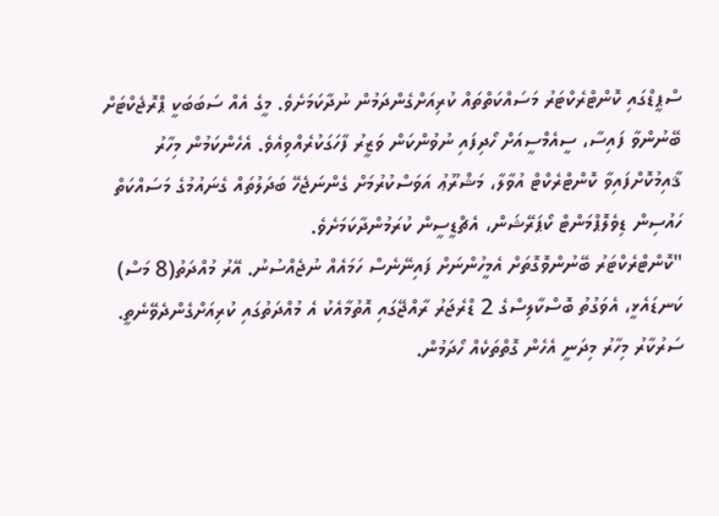ސްޕީޑްގައި ކޮންޓްރެކްޓަރު މަސައްކަތްތައް ކުރިއަށްގެންދަމުން ނުދާކަމަށެވެ. މީގެ އެއް ސަބަބަކީ ޕްރޮޖެކްޓަށް ބޭނުންވާ ފައިސާ، ސީއެމްސީއަށް ހޯދިފައި ނުވުންކަން ވަޒީރު ފާހަގަކުރެއްވިއެވެ. އެހެންކަމުން މިހާރު ޤާއިމުކޮށްފައިވާ ކޮންޓްރެކްޓް އުވާލާ، މަޝްރޫޢު އަވަސްކުރުމަށް ގެންނަޖެހޭ ބަދަލުތައް ގެނައުމުގެ މަސައްކަތް ހައުސިން ޑިވެލޮޕްމަންޓް ކޯޕަރޭޝަން، އެޗްޑީސީން ކުރަމުންދާކަމަށެވެ.
"ކޮންޓްރެކްޓަރު ބޭނުންވޮގޮތަށް އެމީހުންނަށް ފައިނޭނެސް ހަމައެއް ނުޖެއްސުނު. އޭރު މުއްދަތު(8 މަސް) ކަނޑައެޅީ، އެވަގުތު ބޮސްކާލިސްގެ 2 ޑްރެޖަރު ރާއްޖޭގައި އޮތުމާއެކު އެ މުއްދަތުގައި ކުރިއަށްގެންދެވޭނެތީ. ސަރުކާރު މިހާރު މިދަނީ އެހެން ގޮތްތަކެއް ހޯދަމުން.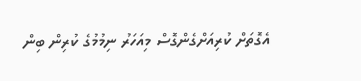އެގޮތަށް ކުރިއަށްގެންގޮސް މިއަހަރު ނިމުމުގެ ކުރިން ބިން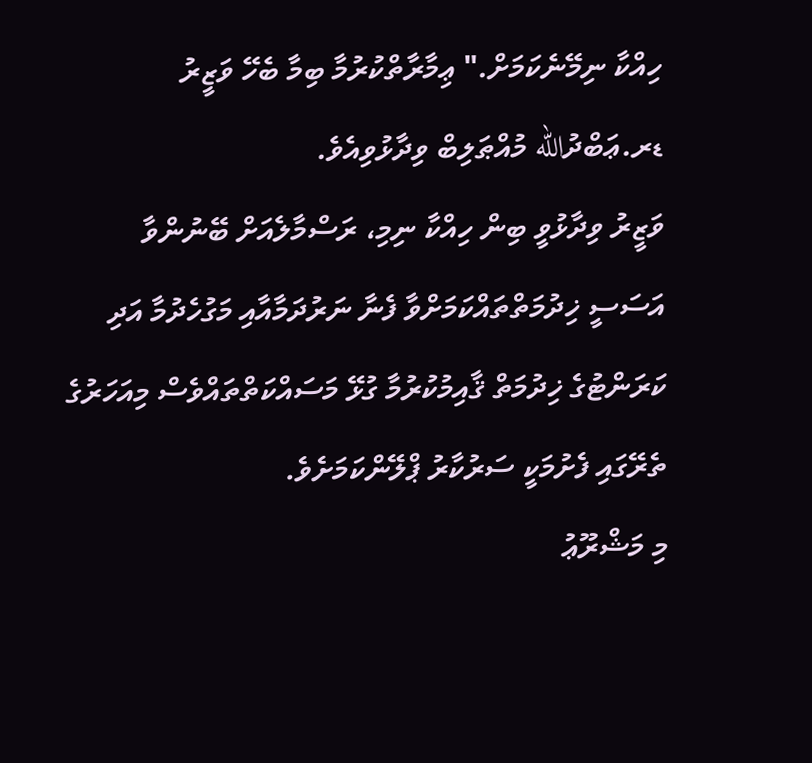ހިއްކާ ނިމޭނެކަމަށް." ޢިމާރާތްކުރުމާ ބިމާ ބެހޭ ވަޒީރު ޑރ.ޢަބްދުالله މުއްޠަލިބް ވިދާޅުވިއެވެ.
ވަޒީރު ވިދާޅުވީ ބިން ހިއްކާ ނިމި، ރަސްމާލެއަށް ބޭނުންވާ އަސަސީ ޚިދުމަތްތައްކަމަށްވާ ފެނާ ނަރުދަމާއާއި މަގުހެދުމާ އަދި ކަރަންޓުގެ ޚިދުމަތް ޤާއިމުކުރުމާ ގުޅޭ މަސައްކަތްތައްވެސް މިއަހަރުގެ ތެރޭގައި ފެށުމަކީ ސަރުކާރު ޕްލޭންކަމަށެވެ.
މި މަޝްރޫޢު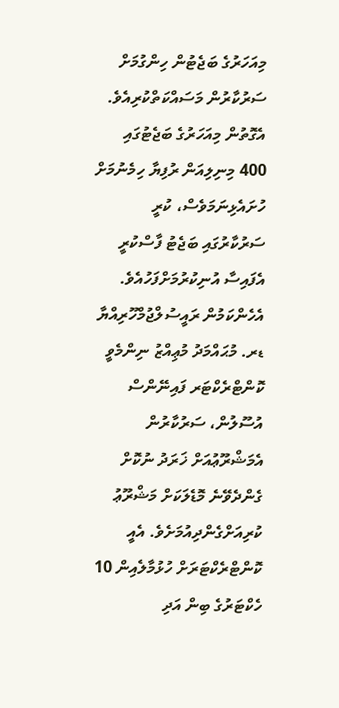މިއަހަރުގެ ބަޖެޓުން ހިންގުމަށް ސަރުކާރުން މަސައްކަތްކުރިއެވެ. އެގޮތުން މިއަހަރުގެ ބަޖެޓުގައި 400 މިނިލިއަން ރުފިޔާ ހިމެނުމަށް ހުށައެޅިނަމަވެސް، ކުރީ ސަރުކާރުގައި ބަޖެޓު ފާސްކުރީ އެފައިސާ އުނިކުރުމަށްފަހުއެވެ.
އެހެންކަމުން ރައީސުލްޖުމްހޫރިއްޔާ ޑރ. މުޙައްމަދު މުޢިއްޒު ނިންމެވީ ކޮންޓްރެކްޓަރ ފައިނޭންސް އުސޫލުން، ސަރުކާރުން އެމަޝްރޫޢުއަށް ޚަރަދު ނުކޮށް ގެންދެވޭނެ މޮޑެލަކަށް މަޝްރޫޢު ކުރިއަށްގެންދިއުމަށެވެ. އެއީ ކޮންޓްރެކްޓަރަށް ހުޅުމާލެއިން 10 ހެކްޓަރުގެ ބިން އަދި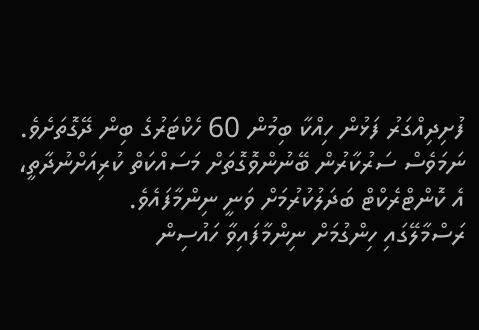ފުށިދިއްގަރު ފަޅުން ހިއްކާ ބިމުން 60 ހެކްޓަރުގެ ބިން ދޭގޮތަށެވެ. ނަމަވެސް ސަރުކާރުން ބޭނުންވޮގޮތަށް މަސައްކަތް ކުރިއަށްނުދާތީ، އެ ކޮންޓްރެކްޓް ބަދަލުކުރުމަށް ވަނީ ނިންމާފައެވެ.
ރަސްމާލޭގައި ހިންގުމަށް ނިންމާފައިވާ ހައުސިން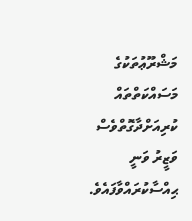މަޝްރޫޢުތަކުގެ މަސައްކަތްތައް ކުރިއަށްދާގޮތްވެސް ވަޒީރު ވަނީ ޙިއްސާކުރައްވާފައެވެ.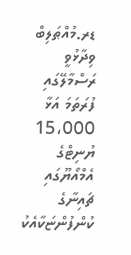ޑރ.މުއްޠަލިބް ވިދާޅުވީ ރަސްމާލޭގައި ފުރަތަމަ އަޅާ 15،000 ޔުނިޓްގެ އެމްއޯޔޫގައި ޗައިނާގެ ކުންފުންޏަކާއެކު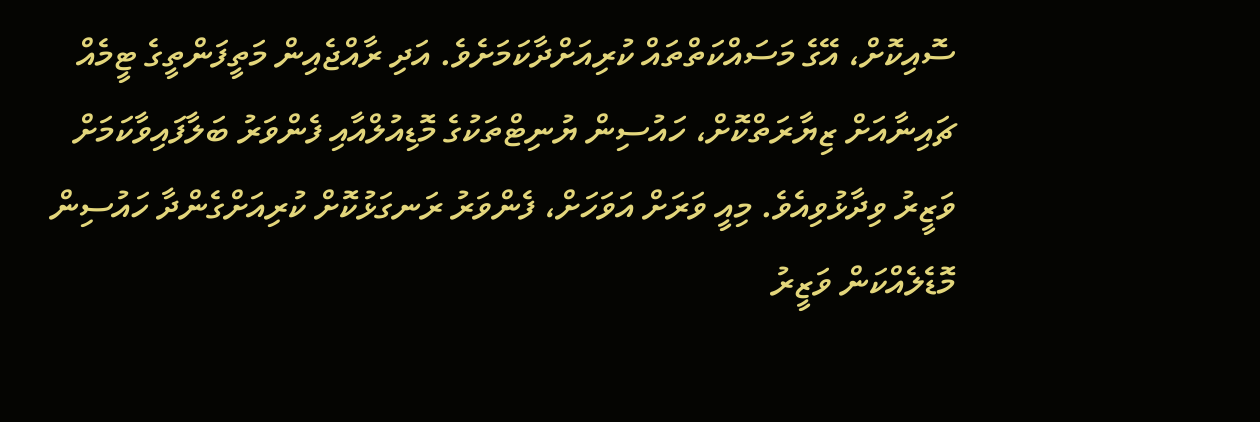ސޮއިކޮށް، އޭގެ މަސައްކަތްތައް ކުރިއަށްދާކަމަށެވެ. އަދި ރާއްޖެއިން މަތީފަންތީގެ ޓީމެއް ޗައިނާއަށް ޒިޔާރަތްކޮށް، ހައުސިން ޔުނިޓްތަކުގެ މޮޑިއުލްއާއި ފެންވަރު ބަލާފައިވާކަމަށް ވަޒީރު ވިދާޅުވިއެވެ. މިއީ ވަރަށް އަވަހަށް، ފެންވަރު ރަނގަޅުކޮށް ކުރިއަށްގެންދާ ހައުސިން މޮޑެލެއްކަން ވަޒީރު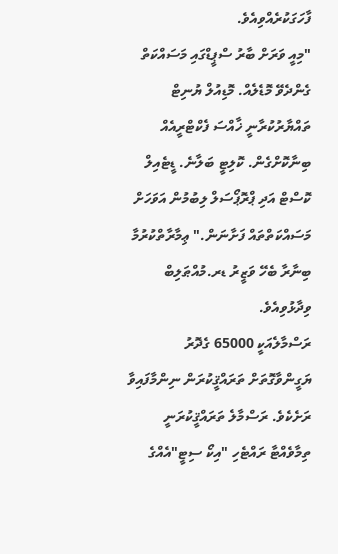ފާހަގަކުރެއްވިއެވެ.
"މިއީ ވަރަށް ބާރު ސްޕީޑްގައި މަސައްކަތް ގެންދެވޭ މޮޑެލެއް. މޮޑިއުލް ޔުނިޓް ތައްޔާރުކުރާނީ ޚާއްސަ ފެކްޓްރީއެއް ބިނާކޮށްގެން. ކޮލިޓީ ބަލާނެ. ޑީޓެއިލް ކޮސްޓް އަދި ޕްރޮޕޯސަލް ލިބުމުން އަވަހަށް މަސައްކަތްތައް ފަށާނަން." ޢިމާރާތްކުރުމާ ބިނާރާ ބެހޭ ވަޒީރު ޑރ.މުއްޠަލިބް ވިދާޅުވިއެވެ.
ރަސްމާލެއަކީ 65000 ގެދޮރު ޔަގީންވާގޮތަށް ތަރައްޤީކުރަން ނިންމާފައިވާ ރަށެކެވެ. ރަސްމާލެ ތަރައްޤީކުރަނީ ތިމާވެއްޓާ ރައްޓެހި "އިކޯ ސިޓީ"އެއްގެ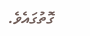ގޮތުގައެވެ.